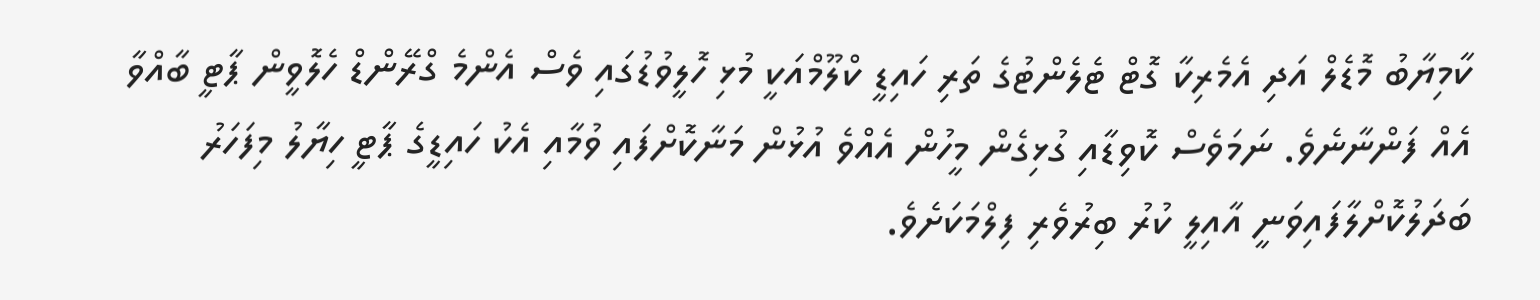ކާމިޔާބު މޮޑެލް އަދި އެމެރިކާ ގޮޓް ޓެލެންޓުގެ ތަރި ހައިޑީ ކްލޫމްއަކީ މުޅި ހޮލީވުޑުގައި ވެސް އެންމެ ގްރޭންޑް ހެލޮވީން ޕާޓީ ބާއްވާ އެއް ފަންނާނެވެ. ނަމަވެސް ކޮވިޑާއި ގުޅިގެން މީހުން އެއްވެ އުޅުން މަނާކޮށްފައި ވުމާއި އެކު ހައިޑީގެ ޕާޓީ ހިޔާލު މިފަހަރު ބަދަލުކޮށްލާފައިވަނީ އާއިލީ ކުރު ބިރުވެރި ފިލްމަކަށެވެ.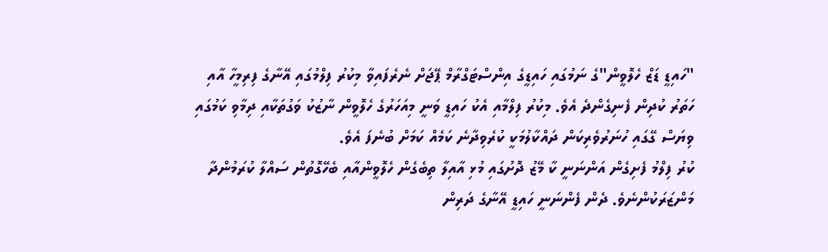"ހައިޑީ ޑަޒް ހެލޮވީން"ގެ ނަމުގައި ހައިޑީގެ އިންސްޓަގްރާމް ޕޭޖަށް ނެރެފައިވާ މިކުރު ފިލްމުގައި އޭނާގެ ފިރިމީހާ އާއި ހަތަރު ކުދިން ފެނިގެންދެ އެވެ. މިކުރު ފިލްމާއި އެކު ހައިޑީ ވަނީ މިއަހަރުގެ ހެލޮވީން ނާޒުކު ވަގުތަކާއި ދިމާވި ކަމުގައި ވިޔަސް ގޭގައި ހުނަރުވެރިކަން ދައްކާލުމަކީ ކުރެވިދާނެ ކަމެއް ކަމަށް ބުނެފަ އެވެ.
ކުރު ފިލްމު ފެށިގެން އަންނަނީ ކާ މޭޒު ދޮށުގައި މުޅި އާއިލާ ތިބެގެން ހެލޮވީންއާއި ބެހޭގޮތުން ސައްލާ ކުރަމުންދާ މަންޒަރަކުންނެވެ. ދެން ފެންނަނީ ހައިޑީ އޭނާގެ ދަރިން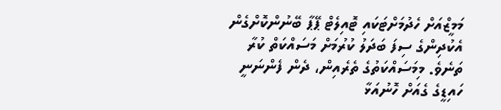މަމީޒްއަށް ހެދުމަށްޓަކައި ޓޮއިލެޓް ޕޭޕާ ބޭނުންކޮށްގެން އެކުދިންގެ ސިފަ ބަދަލު ކުރުމަށް މަސައްކަތް ކުރާ ތަނެވެ. މިމަސައްކަތުގެ ތެރެއިން، ދެން ފެންނަނީ ހައިޑީގެ ގެއަށް ހޮނުއަޅާ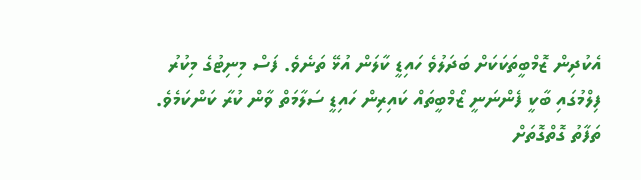އެކުދިން ޒޮމްބީތަކަކަށް ބަދަލުވެ ހައިޑީ ކާލަން އުޅޭ ތަނެވެ. ފަސް މިނިޓުގެ މިކުރު ފިލްމުގައި ބާކީ ފެންނަނީ ޒޯމްބީތައް ކައިރިން ހައިޑީ ސަލާމަތް ވާން ކުރާ ކަންކަމެވެ.
ތަފާތު ގޮތްގޮތަށް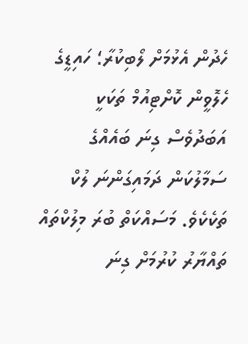ހެދުން އެޅުމަށް ލޯބިކުރާ؛ ހައިޑީގެ ހެލޮވީން ކޮށްޓިއުމް ތަކަކީ އަބަދުވެސް ގިނަ ބައެއްގެ ސަމާލުކަން ދަމައިގަންނަ ލުކް ތަކެކެވެ. މަސައްކަތް ބުރަ މިލުކްތައް ތައްޔާރު ކުރުމަށް ގިނަ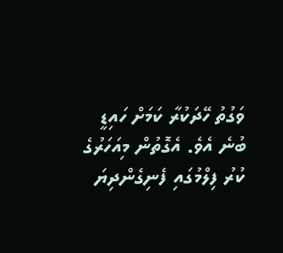ވަގުތު ހޭދަކުރާ ކަމަށް ހައިޑީ ބުނެ އެވެ. އެގޮތުން މިއަހަރުގެ ކުރު ފިލްމުގައި ފެނިގެންދިޔަ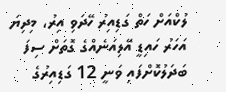ލުކްއަށް ހަތް ގަޑިއިރު ހޭދަވި އިރު، މިދިޔަ އަހަރު ހައިޑީ އޭލިއަނެއްގެ ގޮތަށް ސިފަ ބަދަލުކޮށްފައި ވަނީ 12 ގަޑިއިރުގެ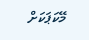މޭކަޕަކަށް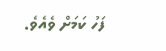ފަހު ކަމަށް ވެއެވެ.